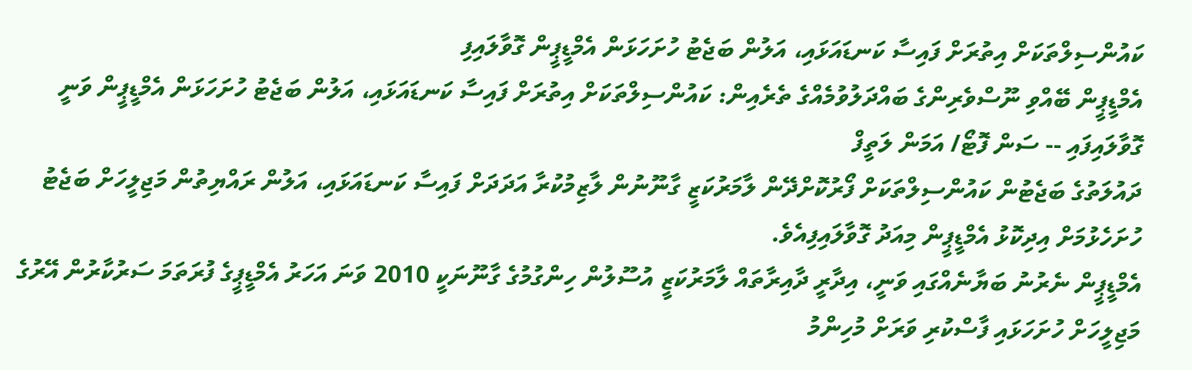ކައުންސިލްތަކަށް އިތުރަށް ފައިސާ ކަނޑައަޅައި، އަލުން ބަޖެޓު ހުށަހަޅަން އެމްޑީޕީން ގޮވާލައިފި
އެމްޑީޕީން ބޭއްވި ނޫސްވެރިންގެ ބައްދަލުވުމެއްގެ ތެރެއިން: ކައުންސިލްތަކަށް އިތުރަށް ފައިސާ ކަނޑައަޅައި، އަލުން ބަޖެޓު ހުށަހަޅަން އެމްޑީޕީން ވަނީ ގޮވާލައިފައި -- ސަން ފޮޓޯ/ އަމަން ލަތީފް
ދައުލަތުގެ ބަޖެޓުން ކައުންސިލްތަކަށް ފޯރުކޮށްދޭން ލާމަރުކަޒީ ގާނޫނުން ލާޒިމުކުރާ އަދަދަށް ފައިސާ ކަނޑައަޅައި، އަލުން ރައްޔިތުން މަޖިލީހަށް ބަޖެޓު ހުށަހެޅުމަށް އިދިކޮޅު އެމްޑީޕީން މިއަދު ގޮވާލައިފިއެވެ.
އެމްޑީޕީން ނެރުނު ބަޔާނެއްގައި ވަނީ، އިދާރީ ދާއިރާތައް ލާމަރުކަޒީ އުސޫލުން ހިންގުމުގެ ގާނޫނަކީ 2010 ވަނަ އަހަރު އެމްޑީޕީގެ ފުރަތަމަ ސަރުކާރުން އޭރުގެ މަޖިލީހަށް ހުށަހަޅައި ފާސްކުރި ވަރަށް މުހިންމު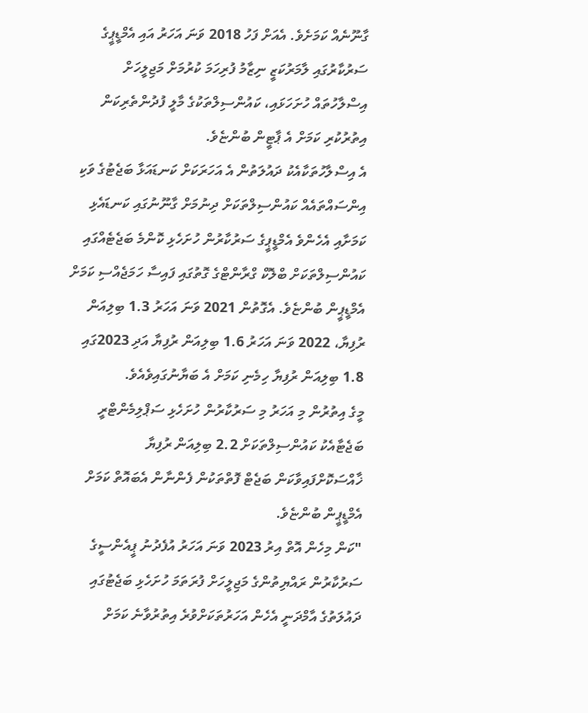ގާނޫނެއް ކަމަށެވެ. އެއަށް ފަހު 2018 ވަނަ އަހަރު އައި އެމްޑީޕީގެ ސަރުކާރުގައި ލާމަރުކަޒީ ނިޒާމު ފުރިހަމަ ކުރުމަށް މަޖިލީހަށް އިސްލާހުތައް ހުށަހަޅައި، ކައުންސިލްތަކުގެ މާލީ ފުދުންތެރިކަން އިތުރުކުރި ކަމަށް އެ ޕާޓީން ބުންޏެވެ.
އެ އިސްލާހުތަކާއެކު ދައުލަތުން އެ އަހަރަކަށް ކަނޑައަޅާ ބަޖެޓުގެ ވަކި އިންސައްތައެއް ކައުންސިލްތަކަށް ދިނުމަށް ގާނޫނުގައި ކަނޑައެޅި ކަމަށާއި އެހެންވެ އެމްޑީޕީގެ ސަރުކާރުން ހުށަހެޅި ކޮންމެ ބަޖެޓެއްގައި ކައުންސިލްތަކަށް ބްލޮކް ގްރާންޓްގެ ގޮތުގައި ފައިސާ ހަމަޖެއްސި ކަމަށް އެމްޑީޕީން ބުންޏެވެ. އެގޮތުން 2021 ވަނަ އަހަރު 1.3 ބިލިއަން ރުފިޔާ، 2022 ވަނަ އަހަރު 1.6 ބިލިއަން ރުފިޔާ އަދި 2023ގައި 1.8 ބިލިއަން ރުފިޔާ ހިމެނި ކަމަށް އެ ބަޔާނުގައިވެއެވެ.
މީގެ އިތުރުން މި އަހަރު މި ސަރުކާރުން ހުށަހެޅި ސަޕްލިމެންޓްރީ ބަޖެޓާއެކު ކައުންސިލްތަކަށް 2.2 ބިލިއަން ރުފިޔާ ޚާއްސަކޮށްފައިވާކަން ބަޖެޓް ފޮތްތަކުން ފެންނާން އެބައޮތް ކަމަށް އެމްޑީޕީން ބުންޏެވެ.
"ކަން މިހެން އޮތް އިރު 2023 ވަނަ އަހަރު އުފެދުނު ޕީއެންސީގެ ސަރުކާރުން ރައްޔިތުންގެ މަޖިލީހަށް ފުރަތަމަ ހުށަހެޅި ބަޖެޓުގައި ދައުލަތުގެ އާމްދަނީ އެހެން އަހަރުތަކަށްވުރެ އިތުރުވާނެ ކަމަށް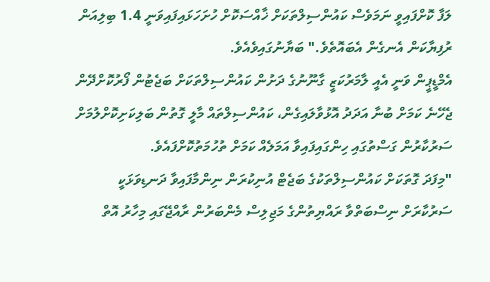ލަފާ ކޮށްފައިވީ ނަމަވެސް ކައުންސިލްތަކަށް ޚާއްސަކޮށް ހުށަހަޅައިފައިވަނީ 1.4 ބިލިއަން ރުފިޔާކަން އެނގެން އެބައޮތެވެ." ބަޔާނުގައިވެއެވެ.
އެމްޑީޕީން ވަނީ އެއީ ލާމަރުކަޒީ ގާނޫނުގެ ދަށުން ކައުންސިލްތަކަށް ބަޖެޓުން ފޯރުކޮށްދޭން ޖެހޭނެ ކަމަށް ބުނާ އަދަދު އޮޅުވާލައިގެން، ކައުންސިލްތައް މާލީ ގޮތުން ބަލިކަށިކޮށްލުމަށް ސަރުކާރުން ގަސްތުގައި ހިންގައިފައިވާ އަމަލެއް ކަމަށް ތުހުމަތުކޮށްފައެވެ.
"މިފަދަ ގޮތަކަށް ކައުންސިލްތަކުގެ ބަޖެޓް އުނިކުރަން ނިންމާފައިވާ ދަނޑިވަޅަކީ ސަރުކާރަށް ނިސްބަތްވާ ރައްޔިތުންގެ މަޖިލިސް މެންބަރުން ރާއްޖޭގައި މިހާރު އޮތް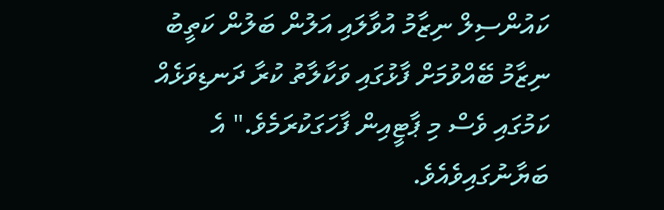ކައުންސިލް ނިޒާމު އުވާލައި އަލުން ބަލުން ކަތީބު ނިޒާމު ބޭއްވުމަށް ފާޅުގައި ވަކާލާތު ކުރާ ދަނޑިވަޅެއް ކަމުގައި ވެސް މި ޕާޓީއިން ފާހަގަކުރަމެވެ." އެ ބަޔާނުގައިވެއެވެ.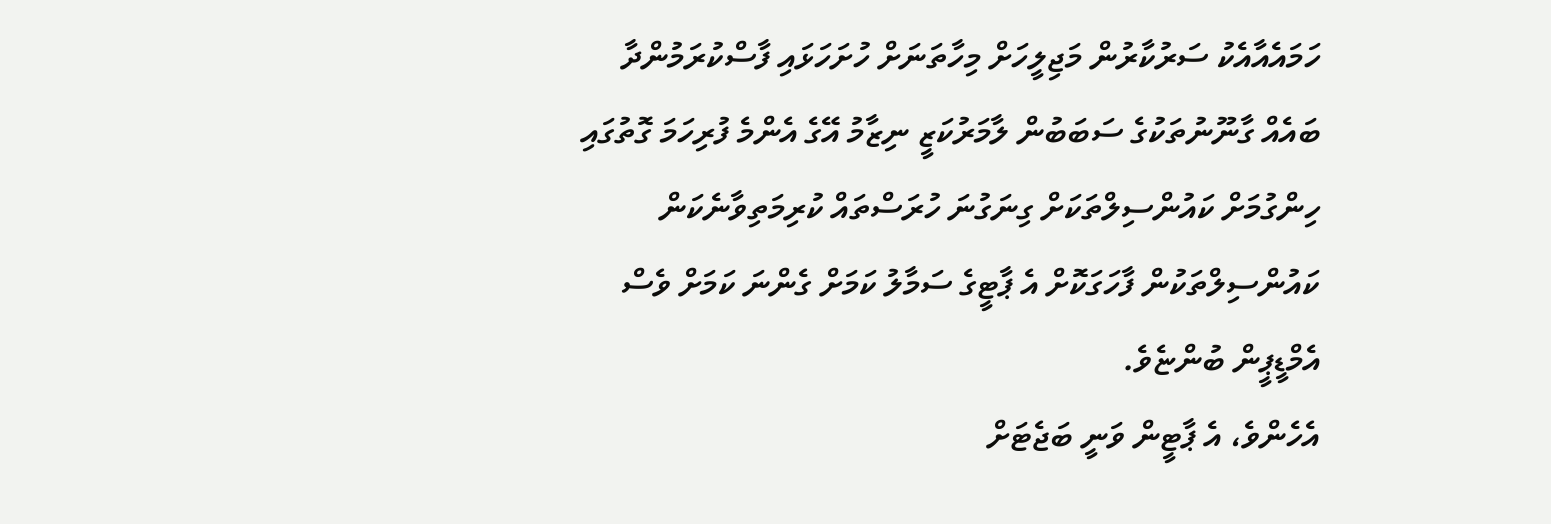ހަމައެއާއެކު ސަރުކާރުން މަޖިލީހަށް މިހާތަނަށް ހުށަހަޅައި ފާސްކުރަމުންދާ ބައެއް ގާނޫނުތަކުގެ ސަބަބުން ލާމަރުކަޒީ ނިޒާމު އޭގެ އެންމެ ފުރިހަމަ ގޮތުގައި ހިންގުމަށް ކައުންސިލްތަކަށް ގިނަގުނަ ހުރަސްތައް ކުރިމަތިވާނެކަން ކައުންސިލްތަކުން ފާހަގަކޮށް އެ ޕާޓީގެ ސަމާލު ކަމަށް ގެންނަ ކަމަށް ވެސް އެމްޑީޕީން ބުންޏެވެ.
އެހެންވެ، އެ ޕާޓީން ވަނީ ބަޖެޓަށް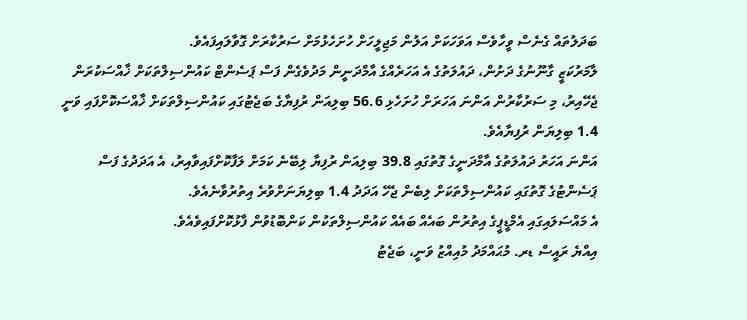ބަދަލުތައް ގެނެސް ވީހާވެސް އަވަހަކަށް އަލުން މަޖިލީހަށް ހުށަހެޅުމަށް ސަރުކާރަށް ގޮވާލައިފައެވެ.
ލާމަރުކަޒީ ގާނޫނުގެ ދަށުން، ދައުލަތުގެ އެ އަހަރެއްގެ އާމްދަނީން މަދުވެގެން ފަސް ޕަސެންޓް ކައުންސިލްތަކަށް ޚާއްސަކުރަން ޖެހޭއިރު، މި ސަރުކާރުން އަންނަ އަހަރަށް ހުށަހެޅި 56.6 ބިލިއަން ރުފިޔާގެ ބަޖެޓުގައި ކައުންސިލްތަކަށް ޚާއްސަކޮށްފައި ވަނީ 1.4 ބިލިޔަން ރުފިޔާއެވެ.
އަންނަ އަހަރު ދައުލަތުގެ އާމްދަނީގެ ގޮތުގައި 39.8 ބިލިއަން ރުފިޔާ ލިބޭނެ ކަމަށް ލަފާކޮށްފައިވާއިރު، އެ އަދަދުގެ ފަސް ޕަސެންޓުގެ ގޮތުގައި ކައުންސިލްތަކަށް ލިބެން ޖެހޭ އަދަދު 1.4 ބިލިޔަނަށްވުރެ އިތުރުވާނެއެވެ.
އެ މައްސަލައިގައި އެމްޑީޕީގެ އިތުރުން ބައެއް ބައެއް ކައުންސިލްތަކުން ކަންބޮޑުވުން ފާޅުކޮށްފައިވެއެވެ.
އިއްޔެ ރައީސް ޑރ. މުޙައްމަދު މުއިއްޒު ވަނީ، ބަޖެޓު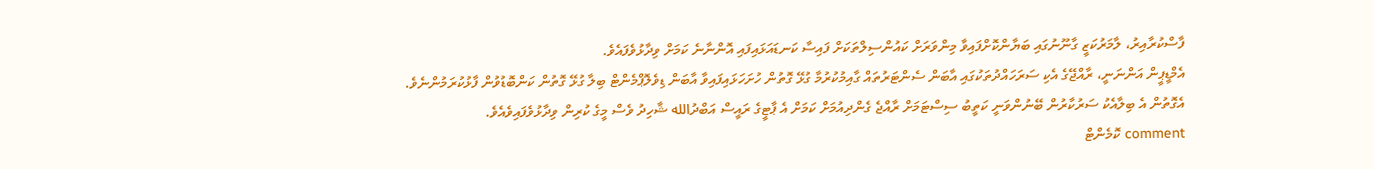ފާސްކުރާއިރު، ލާމަރުކަޒީ ގާނޫނުގައި ބަޔާންކޮށްފައިވާ މިންވަރަށް ކައުންސިލްތަކަށް ފައިސާ ކަނޑައަޅައިފައި އޮންނާނެ ކަމަށް ވިދާޅުވެފައެވެ.
އެމްޑީޕީން އަންނަނީ، ރާއްޖޭގެ އެކި ސަރަހައްދުތަކުގައި އާބަން ސެންޓަރުތައް ގާއިމުކުރުމާ ގުޅޭ ގޮތުން ހުށަހަޅައިފައިވާ އާބަން ޑިވެލޮޕްމެންޓް ބިލާ ގުޅޭ ގޮތުން ކަންބޮޑުވުން ފާޅުކުރަމުންނެވެ. އެގޮތުން އެ ބިލާއެކު ސަރުކާރުން ބޭނުންވަނީ ކަތީބު ސިސްޓަމަށް ރާއްޖެ ގެންދިއުމަށް ކަމަށް އެ ޕާޓީގެ ރައީސް އަބްދުالله ޝާހިދު ވެސް މީގެ ކުރިން ވިދާޅުވެފައިވެއެވެ.
comment ކޮމެންޓް